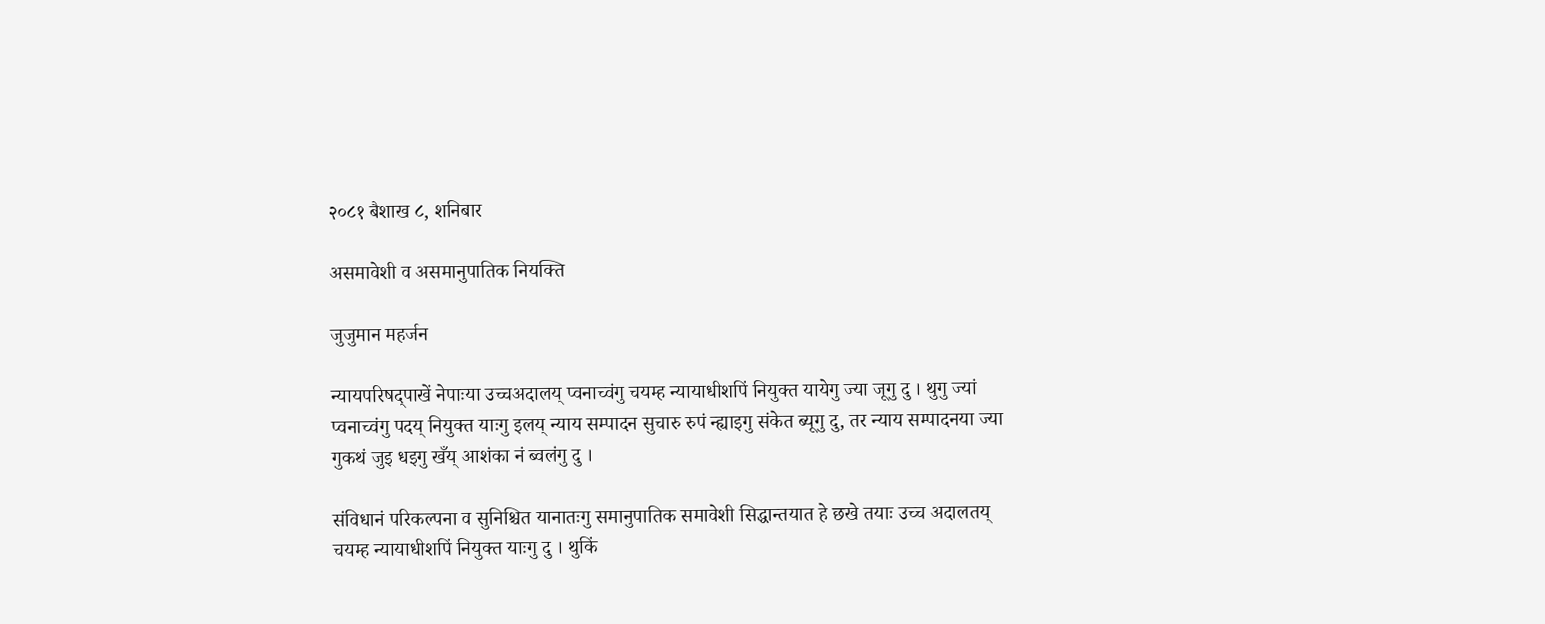२०८१ बैशाख ८, शनिबार

असमावेशी व असमानुपातिक नियक्ति

जुजुमान महर्जन

न्यायपरिषद्पाखें नेपाःया उच्चअदालय् प्वनाच्वंगु चयम्ह न्यायाधीशपिं नियुक्त यायेगु ज्या जूगु दु । थुगु ज्यां प्वनाच्वंगु पदय् नियुक्त याःगु इलय् न्याय सम्पादन सुचारु रुपं न्ह्याइगु संकेत ब्यूगु दु, तर न्याय सम्पादनया ज्या गुकथं जुइ धइगु खँय् आशंका नं ब्वलंगु दु ।

संविधानं परिकल्पना व सुनिश्चित यानातःगु समानुपातिक समावेशी सिद्धान्तयात हे छखे तयाः उच्च अदालतय् चयम्ह न्यायाधीशपिं नियुक्त याःगु दु । थुकिं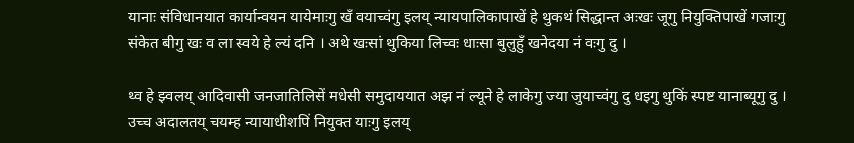यानाः संविधानयात कार्यान्वयन यायेमाःगु खँ वयाच्वंगु इलय् न्यायपालिकापाखें हे थुकथं सिद्धान्त अःखः जूगु नियुक्तिपाखें गजाःगु संकेत बीगु खः व ला स्वये हे ल्यं दनि । अथे खःसां थुकिया लिच्वः धाःसा बुलुहुँ खनेदया नं वःगु दु ।

थ्व हे झ्वलय् आदिवासी जनजातिलिसें मधेसी समुदाययात अझ नं ल्यूने हे लाकेगु ज्या जुयाच्वंगु दु धइगु थुकिं स्पष्ट यानाब्यूगु दु । उच्च अदालतय् चयम्ह न्यायाधीशपिं नियुक्त याःगु इलय्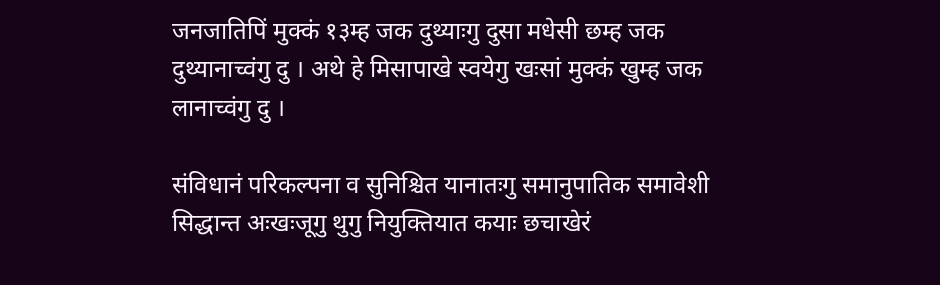जनजातिपिं मुक्कं १३म्ह जक दुथ्याःगु दुसा मधेसी छम्ह जक दुथ्यानाच्वंगु दु । अथे हे मिसापाखे स्वयेगु खःसां मुक्कं खुम्ह जक लानाच्वंगु दु ।

संविधानं परिकल्पना व सुनिश्चित यानातःगु समानुपातिक समावेशी सिद्धान्त अःखःजूगु थुगु नियुक्तियात कयाः छचाखेरं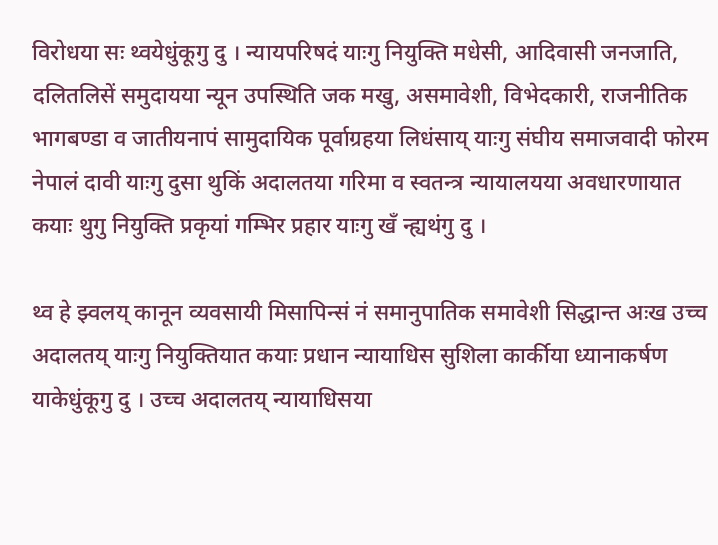विरोधया सः थ्वयेधुंकूगु दु । न्यायपरिषदं याःगु नियुक्ति मधेसी, आदिवासी जनजाति, दलितलिसें समुदायया न्यून उपस्थिति जक मखु, असमावेशी, विभेदकारी, राजनीतिक भागबण्डा व जातीयनापं सामुदायिक पूर्वाग्रहया लिधंसाय् याःगु संघीय समाजवादी फोरम नेपालं दावी याःगु दुसा थुकिं अदालतया गरिमा व स्वतन्त्र न्यायालयया अवधारणायात कयाः थुगु नियुक्ति प्रकृयां गम्भिर प्रहार याःगु खँ न्ह्यथंगु दु ।

थ्व हे झ्वलय् कानून व्यवसायी मिसापिन्सं नं समानुपातिक समावेशी सिद्धान्त अःख उच्च अदालतय् याःगु नियुक्तियात कयाः प्रधान न्यायाधिस सुशिला कार्कीया ध्यानाकर्षण याकेधुंकूगु दु । उच्च अदालतय् न्यायाधिसया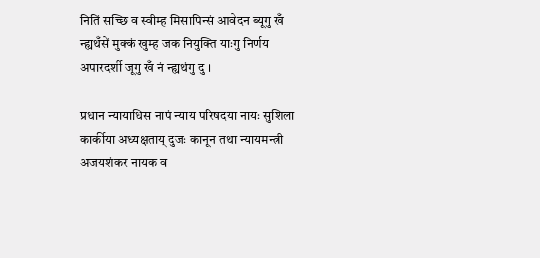नितिं सच्छि व स्वीम्ह मिसापिन्सं आवेदन ब्यूगु खँ न्ह्यथँसें मुक्कं खुम्ह जक नियुक्ति याःगु निर्णय अपारदर्शी जूगु खँ नं न्ह्यथंगु दु ।

प्रधान न्यायाधिस नापं न्याय परिषदया नायः सुशिला कार्कीया अध्यक्षताय् दुजः कानून तथा न्यायमन्त्री अजयशंकर नायक व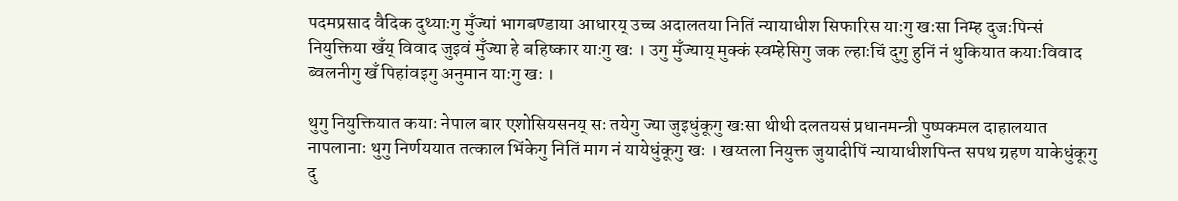पदमप्रसाद वैदिक दुथ्याःगु मुँज्यां भागबण्डाया आधारय् उच्च अदालतया नितिं न्यायाधीश सिफारिस याःगु खःसा निम्ह दुजःपिन्सं नियुक्तिया खँय् विवाद जुइवं मुँज्या हे बहिष्कार याःगु खः । उगु मुँज्याय् मुक्कं स्वम्हेसिगु जक ल्हाःचिं दुगु हुनिं नं थुकियात कयाःविवाद ब्वलनीगु खँ पिहांवइगु अनुमान याःगु खः ।

थुगु नियुक्तियात कयाः नेपाल बार एशोसियसनय् सः तयेगु ज्या जुइधुंकूगु खःसा थीथी दलतयसं प्रधानमन्त्री पुष्पकमल दाहालयात नापलानाः थुगु निर्णययात तत्काल भिंकेगु नितिं माग नं यायेधुंकूगु खः । खय्तला नियुक्त जुयादीपिं न्यायाधीशपिन्त सपथ ग्रहण याकेधुंकूगु दु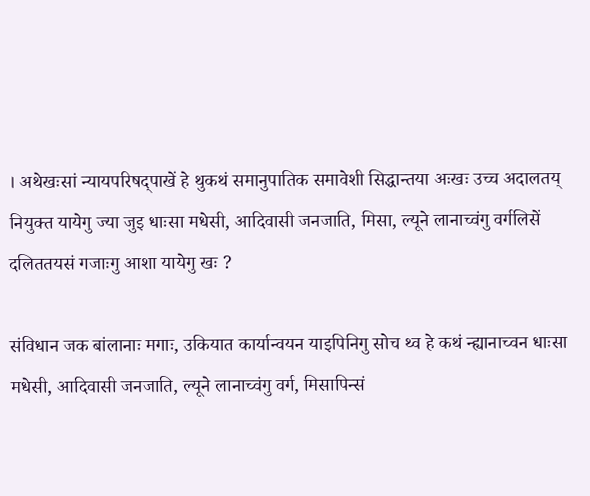। अथेखःसां न्यायपरिषद्पाखें हे थुकथं समानुपातिक समावेशी सिद्धान्तया अःखः उच्च अदालतय् नियुक्त यायेगु ज्या जुइ धाःसा मधेसी, आदिवासी जनजाति, मिसा, ल्यूने लानाच्वंगु वर्गलिसें दलिततयसं गजाःगु आशा यायेगु खः ?

संविधान जक बांलानाः मगाः, उकियात कार्यान्वयन याइपिनिगु सोच थ्व हे कथं न्ह्यानाच्वन धाःसा मधेसी, आदिवासी जनजाति, ल्यूने लानाच्वंगु वर्ग, मिसापिन्सं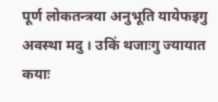पूर्ण लोकतन्त्रया अनुभूति यायेफइगु अवस्था मदु । उकिं थजाःगु ज्यायात कयाः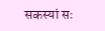सकस्यां सः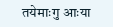तयेमाःगु आःया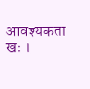आवश्यकता खः ।